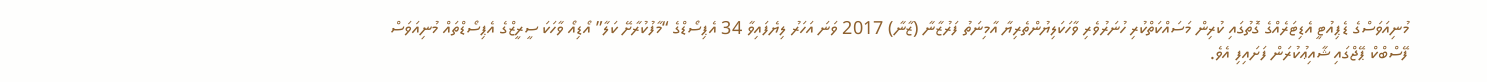މުނިއަވަސްގެ ޑެޕިއުޓީ އެޑިޓަރެއްގެ ގޮތުގައި ކުރިން މަސައްކަތްކުރި ހުނަރުވެރި ވާހަކަލިޔުންތެރިޔާ އާމިނަތު ފަރުޒާނާ (ޒާނާ) 2017 ވަނަ އަހަރު ލިޔެފައިވާ 34 އެޕިސޯޑްގެ “މާފުކުރާށޭ ކަލާ” އޯޑިއޯ ވާހަކަ ސީރީޒްގެ އެޕިސޯޑްތައް މުނިއަވަސް ފޭސްބްކް ޕޭޖްގައި ޝާއިޢުކުރަން ފަށައިފި އެވެ.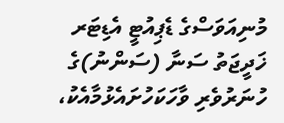މުނިއަވަސްގެ ޑެޕިއުޓީ އެޑިޓަރ ޚަދީޖަތު ސަނާ (ސަންނު)ގެ ހުނަރުވެރި ވާހަކަހުށައެޅުމާއެކު،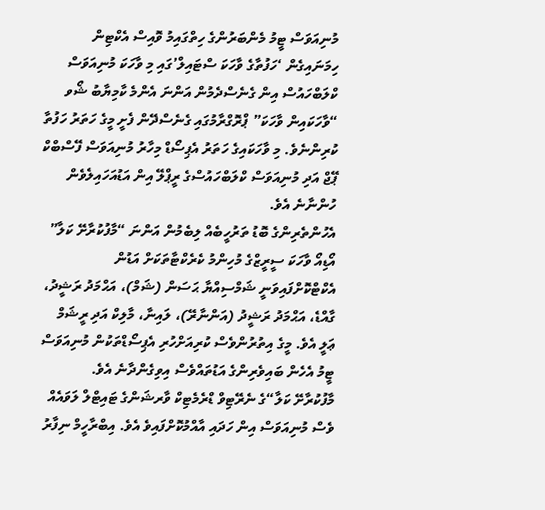މުނިއަވަސް ޓީމު މެންބަރުންގެ ހިތްގައިމު ވޮއިސް އެކްޓިން ހިމަނައިގެން ‘ހަފުތާގެ ވާހަކަ ސްޓައިލް’ގައި މި ވާހަކަ މުނިއަވަސް ކްލަބްހައުސް އިން ގެނެސްދެމުން އަންނަ އެންމެ ކާމިޔާބު ޝޯވ “ވާހަކައިން ވާހަކަ” ޕްރޮގްރާމުގައި ގެނެސްދޭން ފެށީ މީގެ ހަތަރު ހަފުތާ ކުރިންނެވެ. މި ވާހަކައިގެ ހަތަރު އެޕިސޯޑް މިހާރު މުނިއަވަސް ފޭސްބްކް ޕޭޖް އަދި މުނިއަވަސް ކްލަބްހައުސްގެ ރީޕްލޭ އިން އަޑުއަހައިލެވެން ހުންނާނެ އެވެ.
އެހުންތެރިންގެ ބޮޑު ތަރުހީބެއް ލިބެމުން އަންނަ “މާފުކުރާށޭ ކަލާ” އޯޑިއޯ ވާހަކަ ސީރީޒްގެ މުހިންމު ކެރެކްޓާތަކަށް އަޑުން އެކްޓްކޮށްފައިވަނީ ޝަމްސިއްޔާ ޙަސަން (ޝަމް)، އަޙްމަދު ރަޝީދު، ގާއްޑެ، އަޙްމަދު ރަޝީދު (އަންނާރޭ)، ލައިނާ، މާލިކް އަދި ރީޝަމް ޢަލީ އެވެ. މީގެ އިތުރުންވެސް ކުރިއަށްހުރި އެޕިސޯޑްތަކުން މުނިއަވަސް ޓީމު އެހެން ބައިވެރިންގެ އަޑުތައްވެސް އިވިގެންދާނެ އެވެ.
މާފުކުރާށޭ ކަލާ“ގެ ނެރޭޓިވް ޑްރެމެޓިކް ވާރޝަންގެ ޓައިޓްލް ލަވައެއް ވެސް މުނިއަވަސް އިން ހަދައި އާއްމުކޮށްފައިވެ އެވެ. އިބްރާހީމް ނިފާރު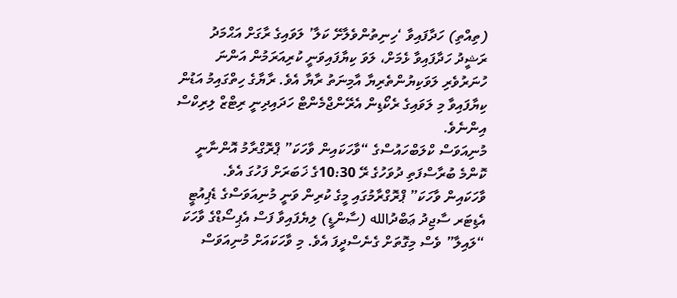(ތިއްތި) ހަދާފައިވާ ‘ހިނިތުންވެލާށޭ ކަލާ’ ލަވައިގެ ރާގަށް އަޙްމަދު ރަޝީދު ހަދާފައިވާ ޅެމަށް، ލަވަ ކިޔާފައިވަނީ ކުރިއަރަމުން އަންނަ ހުނަރުވެރި ލަވަކިޔުންތެރިޔާ އާމިނަތު ރާޔާ އެވެ. ރާޔާގެ ހިތްގައިމު އަޑުން ކިޔާފައިވާ މި ލަވައިގެ ރެކޯޑިން އެރޭންޖްމެންޓް ހަދައިދިނީ ރިޓްޒް ލިރިކްސް އިންނެވެ.
މުނިއަވަސް ކްލަބްހައުސްގެ “ވާހަކައިން ވާހަކަ” ޕްރޮގްރާމު އޮންނާނީ ކޮންމެ ބުރާސްފަތި ދުވަހުގެ ރޭ 10:30ގެ ޚަބަރަށް ފަހުގަ އެވެ.
ވާހަކައިން ވާހަކަ” ޕްރޮގްރާމުގައި މީގެ ކުރިން ވަނީ މުނިއަވަސްގެ ޑެޕިއުޓީ އެޑިޓަރ ސާޖިދު ޢަބްދުالله (ސާންޑީ) ލިޔެފައިވާ ފަސް އެޕިސޯޑްގެ ވާހަކަ “ލައިލާ” ވެސް މިގޮތަށް ގެނެސްދީފަ އެވެ. މި ވާހަކައަށް މުނިއަވަސް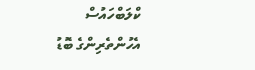ކްލަބްހައުސް އެހުންތެރިންގެ ބޮޑު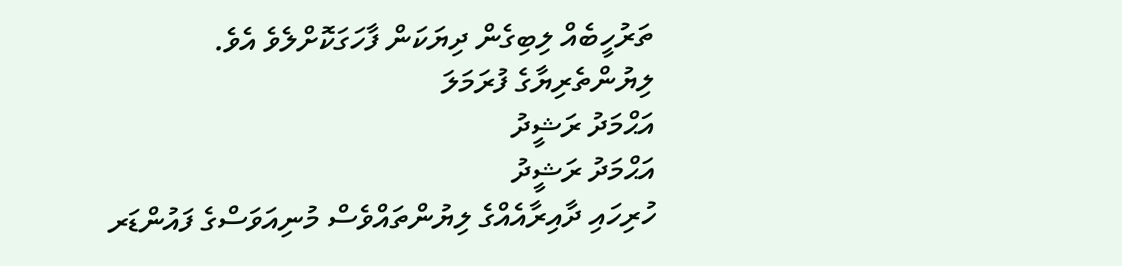ތަރުހީބެއް ލިބިގެން ދިޔަކަން ފާހަގަކޮށްލެވެ އެވެ.
ލިޔުންތެރިޔާގެ ފުރަމަލަ
އަޙްމަދު ރަޝީދު
އަޙްމަދު ރަޝީދު
ހުރިހައި ދާއިރާއެއްގެ ލިޔުންތައްވެސް މުނިއަވަސްގެ ފައުންޑަރ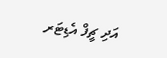އަދި ޗީފް އެޑިޓަރ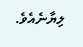ލިޔާނެއެވެ.